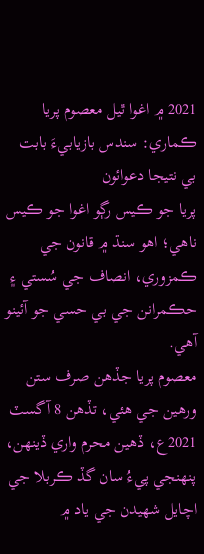2021 ۾ اغوا ٿيل معصوم پريا ڪماري: سندس بازيابيءَ بابت بي نتيجا دعوائون
پريا جو ڪيس رڳو اغوا جو ڪيس ناهي؛ اهو سنڌ ۾ قانون جي ڪمزوري، انصاف جي سُستي ۽ حڪمرانن جي بي حسي جو آئينو آهي.
معصوم پريا جڏهن صرف ستن ورهين جي هئي، تڏهن 8 آگسٽ 2021ع، ڏهين محرم واري ڏينهن، پنهنجي پيءُ سان گڏ ڪربلا جي اچايل شهيدن جي ياد ۾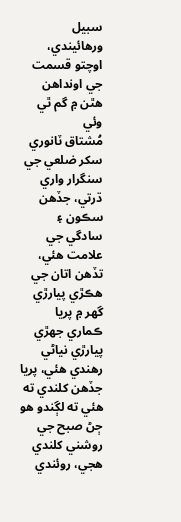سبيل ورهائيندي، اوچتو قسمت جي اونداهن هٿن ۾ گم ٿي وئي
مُشتاق ٽانوري
سکر ضلعي جي سنگرار واري ڌرتي، جڏهن سڪون ۽ سادگي جي علامت هئي، تڏهن اتان جي هڪڙي پيارڙي گھر ۾ پريا ڪماري جهڙي پيارڙي نياڻي رهندي هئي، پريا جڏهن کلندي ته هئي ته لڳندو هو ڄڻ صبح جي روشني کلندي هجي، روئندي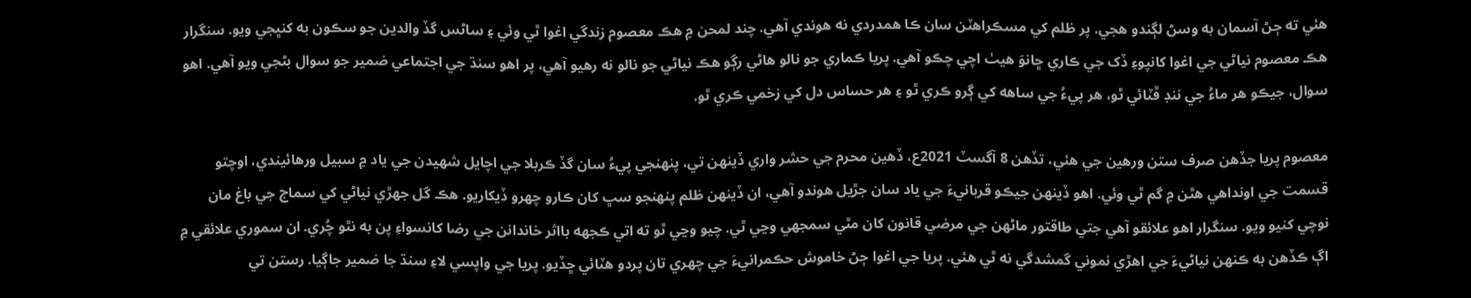هئي ته ڄڻ آسمان به وسڻ لڳندو هجي. پر ظلم کي مسڪراهٽن سان ڪا همدردي نه هوندي آهي. چند لمحن ۾ هڪ معصوم زندگي اغوا ٿي وئي ۽ ساڻس گڏ والدين جو سڪون به کنڀجي ويو. سنگرار هڪ معصوم نياڻي جي اغوا کانپوءِ ڏک جي ڪاري ڇانوَ هيٺ اچي چڪو آهي. پريا ڪماري جو نالو هاڻي رڳو هڪ نياڻي جو نالو نه رهيو آهي، پر اهو سنڌ جي اجتماعي ضمير جو سوال بڻجي ويو آهي. اهو سوال، جيڪو هر ماءُ جي ننڊ ڦٽائي ٿو، هر پيءُ جي ساهه کي ڳرو ڪري ٿو ۽ هر حساس دل کي زخمي ڪري ٿو.

معصوم پريا جڏهن صرف ستن ورهين جي هئي، تڏهن 8 آگسٽ 2021ع، ڏهين محرم جي حشر واري ڏينهن تي، پنهنجي پيءُ سان گڏ ڪربلا جي اچايل شهيدن جي ياد ۾ سبيل ورهائيندي، اوچتو قسمت جي اونداهي هٿن ۾ گم ٿي وئي. اهو ڏينهن جيڪو قربانيءَ جي ياد سان جڙيل هوندو آهي، ان ڏينهن ظلم پنهنجو سڀ کان ڪارو چهرو ڏيکاريو. هڪ گل جهڙي نياڻي کي سماج جي باغ مان نوچي کنيو ويو. سنگرار اهو علائقو آهي جتي طاقتور ماڻهن جي مرضي قانون کان مٿي سمجهي وڃي ٿي. چيو وڃي ٿو ته اتي ڪجهه بااثر خاندانن جي رضا کانسواءِ پن به نٿو چُري. ان سموري علائقي ۾ اڳ ڪڏهن به ڪنهن نياڻيءَ جي اهڙي نموني گمشدگي نه ٿي هئي. پريا جي اغوا ڄڻ خاموش حڪمرانيءَ جي چهري تان پردو هٽائي ڇڏيو. پريا جي واپسي لاءِ سنڌ جا ضمير جاڳيا. رستن تي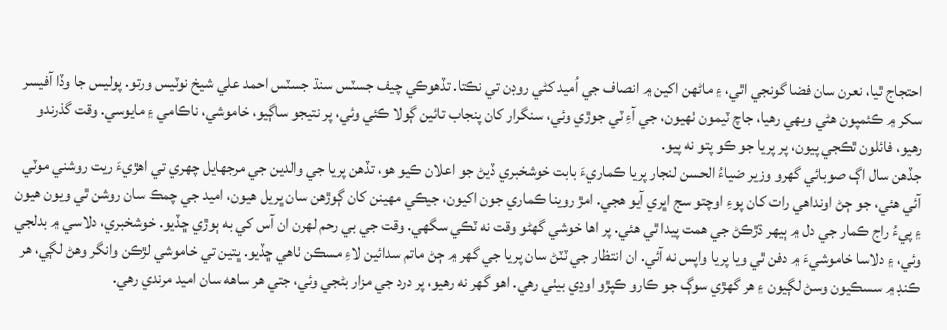احتجاج ٿيا، نعرن سان فضا گونجي اٿي، ۽ ماڻهن اکين ۾ انصاف جي اُميد کڻي روڊن تي نڪتا. تڏهوڪي چيف جسٽس سنڌ جسٽس احمد علي شيخ نوٽيس ورتو. پوليس جا وڏا آفيسر سکر ۾ ڪئمپون هڻي ويهي رهيا، جاچ ٽيمون ٺهيون، جي آءِ ٽي جوڙي وئي، سنگرار کان پنجاب تائين ڳولا ڪئي وئي، پر نتيجو ساڳيو، خاموشي، ناڪامي ۽ مايوسي. وقت گذرندو رهيو، فائلون ٿڪجي پيون، پر پريا جو ڪو پتو نه پيو.
جڏهن سال اڳ صوبائي گهرو وزير ضياءُ الحسن لنجار پريا ڪماريءَ بابت خوشخبري ڏيڻ جو اعلان ڪيو هو، تڏهن پريا جي والدين جي مرجهايل چهري تي اهڙيءَ ريت روشني موٽي آئي هئي، جو ڄڻ اونداهي رات کان پوءِ اوچتو سج اڀري آيو هجي. امڙ روينا ڪماري جون اکيون، جيڪي مهينن کان ڳوڙهن سان ڀريل هيون، اميد جي چمڪ سان روشن ٿي ويون هيون ۽ پيءُ راج ڪمار جي دل ۾ ٻيهر ڌڙڪڻ جي همت پيدا ٿي هئي. پر اها خوشي گهڻو وقت نه ٽڪي سگهي. وقت جي بي رحم لهرن ان آس کي به ٻوڙي ڇڏيو. خوشخبري، دلاسي ۾ بدلجي وئي، ۽ دلاسا خاموشيءَ ۾ دفن ٿي ويا پريا واپس نه آئي. ان انتظار جي ٽٽڻ سان پريا جي گهر ۾ ڄڻ ماتم سدائين لاءِ مسڪن ٺاهي ڇڏيو. ڀتين تي خاموشي لڙڪن وانگر وهڻ لڳي، هر ڪنڊ ۾ سسڪيون وسڻ لڳيون ۽ هر گهڙي سوڳ جو ڪارو ڪپڙو اوڍي بيٺي رهي. اهو گهر نه رهيو، پر درد جي مزار بڻجي وئي، جتي هر ساهه سان اميد مرندي رهي.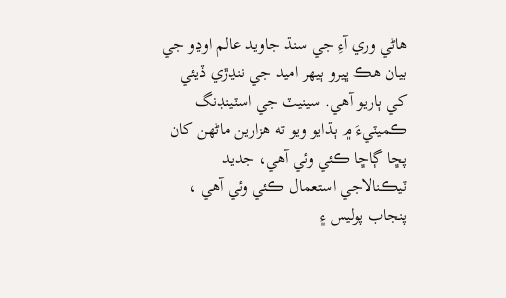هاڻي وري آءِ جي سنڌ جاويد عالم اوڍو جي بيان هڪ ڀيرو ٻيهر اميد جي ننڍڙي ڏيئي کي ٻاريو آهي. سينيٽ جي اسٽينڊنگ ڪميٽيءَ ۾ ٻڌايو ويو ته هزارين ماڻهن کان پڇا ڳاڇا ڪئي وئي آهي، جديد ٽيڪنالاجي استعمال ڪئي وئي آهي ، پنجاب پوليس ۽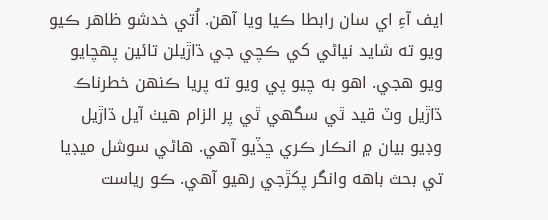ايف آءِ اي سان رابطا ڪيا ويا آهن. اُتي خدشو ظاهر ڪيو ويو ته شايد نياڻي کي ڪچي جي ڌاڙيلن تائين پهچايو ويو هجي. اهو به چيو پي ويو ته پريا ڪنهن خطرناڪ ڌاڙيل وٽ قيد ٿي سگهي ٿي پر الزام هيٺ آيل ڌاڙيل وڊيو بيان ۾ انڪار ڪري ڇڏيو آهي. هاڻي سوشل ميڊيا تي بحث باهه وانگر پکڙجي رهيو آهي. ڪو رياست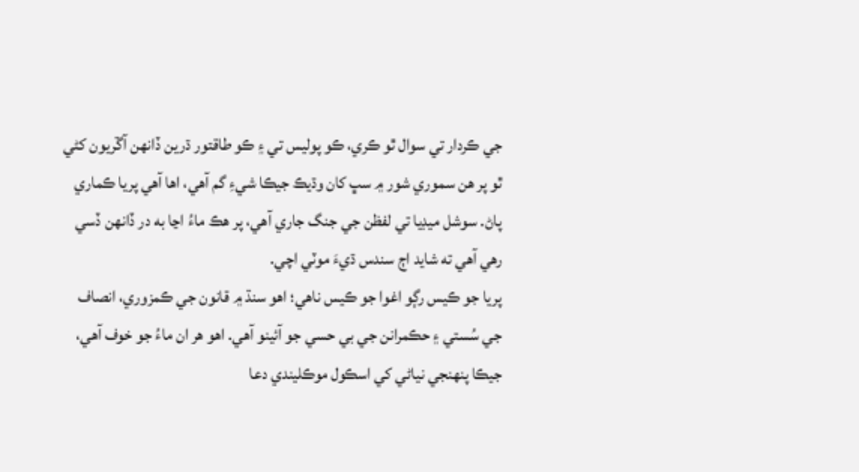جي ڪردار تي سوال ٿو ڪري، ڪو پوليس تي ۽ ڪو طاقتور ڌرين ڏانهن آڱريون کڻي ٿو پر هن سموري شور ۾ سڀ کان وڌيڪ جيڪا شيءِ گم آهي، اها آهي پريا ڪماري پاڻ. سوشل ميڊيا تي لفظن جي جنگ جاري آهي، پر هڪ ماءُ اڃا به در ڏانهن ڏسي رهي آهي ته شايد اڄ سندس ڌيءَ موٽي اچي.
پريا جو ڪيس رڳو اغوا جو ڪيس ناهي؛ اهو سنڌ ۾ قانون جي ڪمزوري، انصاف جي سُستي ۽ حڪمرانن جي بي حسي جو آئينو آهي. اهو هر ان ماءُ جو خوف آهي، جيڪا پنهنجي نياڻي کي اسڪول موڪليندي دعا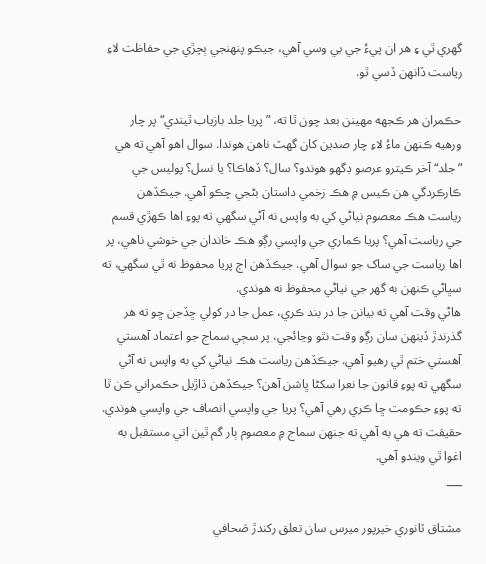گهري ٿي ۽ هر ان پيءُ جي بي وسي آهي، جيڪو پنهنجي ٻچڙي جي حفاظت لاءِ رياست ڏانهن ڏسي ٿو.

حڪمران هر ڪجهه مهينن بعد چون ٿا ته، ” پريا جلد بازياب ٿيندي“ پر چار ورهيه ڪنهن ماءُ لاءِ چار صدين کان گهٽ ناهن هوندا. سوال اهو آهي ته هي ”جلد“ آخر ڪيترو عرصو ڊگهو هوندو؟ سال؟ ڏهاڪا؟ يا نسل؟ پوليس جي ڪارڪردگي هن ڪيس ۾ هڪ زخمي داستان بڻجي چڪو آهي. جيڪڏهن رياست هڪ معصوم نياڻي کي به واپس نه آڻي سگهي ته پوءِ اها ڪهڙي قسم جي رياست آهي؟ پريا ڪماري جي واپسي رڳو هڪ خاندان جي خوشي ناهي، پر اها رياست جي ساک جو سوال آهي. جيڪڏهن اڄ پريا محفوظ نه ٿي سگهي، ته سڀاڻي ڪنهن به گهر جي نياڻي محفوظ نه هوندي.
هاڻي وقت آهي ته بيانن جا در بند ڪري، عمل جا در کولي ڇڏجن ڇو ته هر گذرندڙ ڏينهن سان رڳو وقت نٿو وڃائجي، پر سڄي سماج جو اعتماد آهستي آهستي ختم ٿي رهيو آهي. جيڪڏهن رياست هڪ نياڻي کي به واپس نه آڻي سگهي ته پوءِ قانون جا نعرا سکڻا ڀاشن آهن؟ جيڪڏهن ڌاڙيل حڪمراني ڪن ٿا ته پوءِ حڪومت ڇا ڪري رهي آهي؟ پريا جي واپسي انصاف جي واپسي هوندي. حقيقت ته هي به آهي ته جنهن سماج ۾ معصوم ٻار گم ٿين اتي مستقبل به اغوا ٿي ويندو آهي.
___

مشتاق ٽانوري خيرپور ميرس سان تعلق رکندڙ صَحافي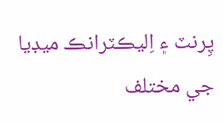پِرنٽ ۽ اِليڪٽرانڪ ميڊيا جي مختلف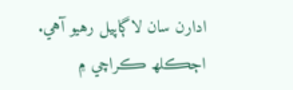ادارن سان لاڳاپيل رهيو آهي. اڄڪلھ ڪراچي ۾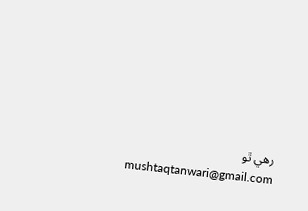رهي ٿو
mushtaqtanwari@gmail.com